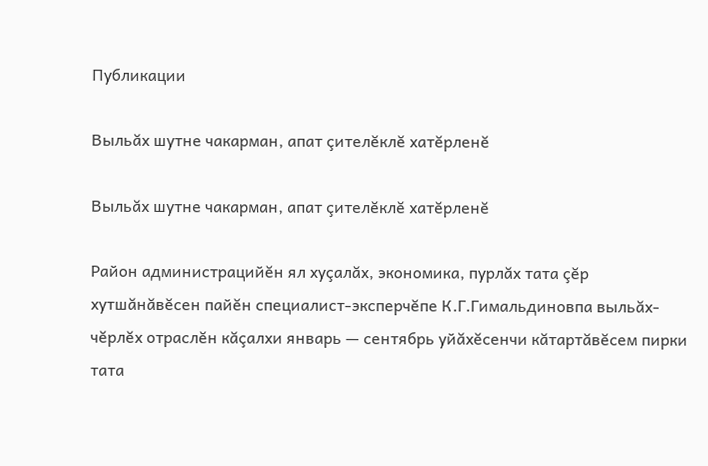Публикации

Выльăх шутне чакарман, апат çителĕклĕ хатĕрленĕ

Выльăх шутне чакарман, апат çителĕклĕ хатĕрленĕ

Район администрацийĕн ял хуçалăх, экономика, пурлăх тата çĕр хутшăнăвĕсен пайĕн специалист-эксперчĕпе К.Г.Гимальдиновпа выльăх-чĕрлĕх отраслĕн кăçалхи январь — сентябрь уйăхĕсенчи кăтартăвĕсем пирки тата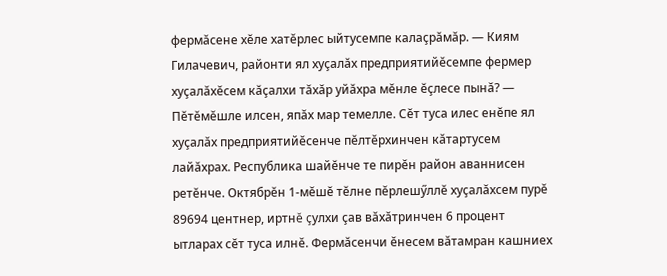фермăсене хĕле хатĕрлес ыйтусемпе калаçрăмăр. — Киям Гилачевич, районти ял хуçалăх предприятийĕсемпе фермер хуçалăхĕсем кăçалхи тăхăр уйăхра мĕнле ĕçлесе пынă? — Пĕтĕмĕшле илсен, япăх мар темелле. Сĕт туса илес енĕпе ял хуçалăх предприятийĕсенче пĕлтĕрхинчен кăтартусем лайăхрах. Республика шайĕнче те пирĕн район аваннисен ретĕнче. Октябрĕн 1-мĕшĕ тĕлне пĕрлешӳллĕ хуçалăхсем пурĕ 89694 центнер, иртнĕ çулхи çав вăхăтринчен 6 процент ытларах сĕт туса илнĕ. Фермăсенчи ĕнесем вăтамран кашниех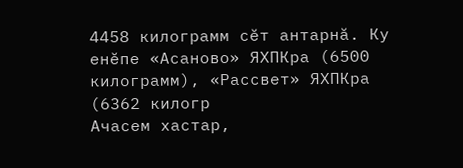4458 килограмм сĕт антарнă. Ку енĕпе «Асаново» ЯХПКра (6500 килограмм), «Рассвет» ЯХПКра (6362 килогр
Ачасем хастар,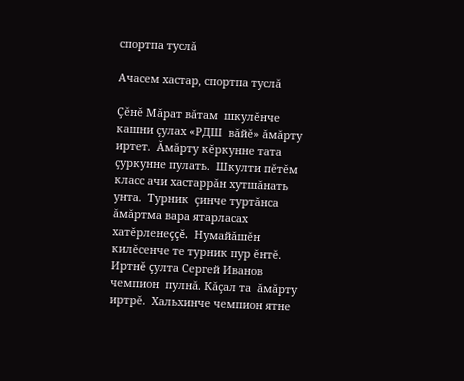спортпа туслă

Ачасем хастар, спортпа туслă

Çĕнĕ Мăрат вăтам  шкулĕнче кашни çулах «РДШ  вăйĕ» ăмăрту иртет.  Ăмăрту кĕркунне тата çуркунне пулать.  Шкулти пĕтĕм класс ачи хастаррăн хутшăнать унта.  Турник  çинче туртăнса ăмăртма вара ятарласах хатĕрленеççĕ.  Нумайăшĕн килĕсенче те турник пур ĕнтĕ.  Иртнĕ çулта Сергей Иванов чемпион  пулнă. Кăçал та  ăмăрту иртрĕ.  Хальхинче чемпион ятне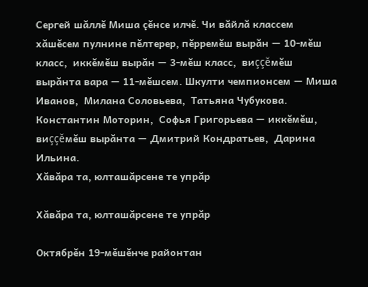Сергей шăллĕ Миша çĕнсе илчĕ. Чи вăйлă классем хăшĕсем пулнине пĕлтерер, пĕрремĕш вырăн — 10-мĕш класс,  иккĕмĕш вырăн — 3-мĕш класс,  виççĕмĕш вырăнта вара — 11-мĕшсем. Шкулти чемпионсем — Миша Иванов,  Милана Соловьева,  Татьяна Чубукова.  Константин Моторин,  Софья Григорьева — иккĕмĕш,  виççĕмĕш вырăнта — Дмитрий Кондратьев,  Дарина Ильина.
Хăвăра та, юлташăрсене те упрăр

Хăвăра та, юлташăрсене те упрăр

Октябрĕн 19-мĕшĕнче районтан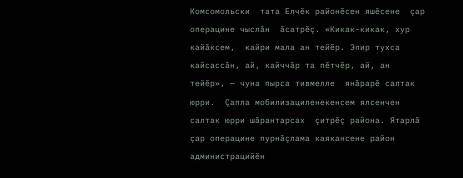Комсомольски  тата Елчĕк районĕсен яшĕсене  çар операцине чыслăн  ăсатрĕç. «Кикак-кикак, хур кайăксем,  кайри мала ан тейĕр. Эпир тухса кайсассăн, ай, кайччăр та пĕтчĕр, ай, ан тейĕр», — чуна пырса тивмелле  янăрарĕ салтак юрри.  Çапла мобилизациленекенсем ялсенчен  салтак юрри шăрантарсах  çитрĕç района. Ятарлă  çар операцине пурнăçлама каякансене район администрацийĕн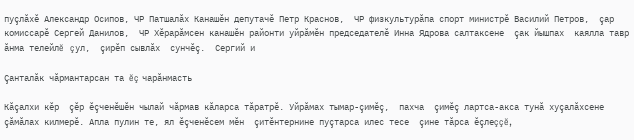пуçлăхĕ Александр Осипов, ЧР Патшалăх Канашĕн депутачĕ Петр Краснов,  ЧР физкультурăпа спорт министрĕ Василий Петров,  çар комиссарĕ Сергей Данилов,  ЧР Хĕрарăмсен канашĕн районти уйрăмĕн председателĕ Инна Ядрова салтаксене  çак йышпах  каялла тавр ăнма телейлĕ  çул,  çирĕп сывлăх  сунчĕç.  Сергий и

Çанталăк чăрмантарсан та ĕç чарăнмасть

Кăçалхи кĕр  çĕр ĕçченĕшĕн чылай чăрмав кăларса тăратрĕ. Уйрăмах тымар-çимĕç,  пахча  çимĕç лартса-акса тунă хуçалăхсене  çăмăлах килмерĕ. Апла пулин те, ял ĕçченĕсем мĕн  çитĕнтернине пуçтарса илес тесе  çине тăрса ĕçлеççĕ,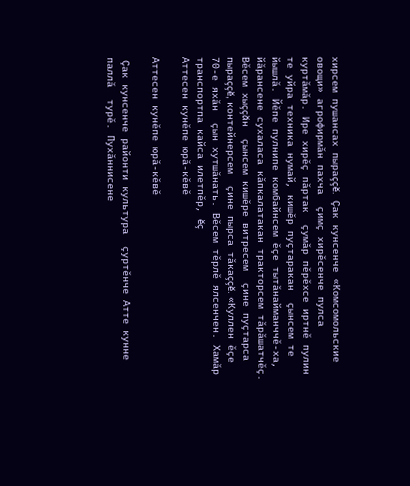хирсем пушансах пыраççĕ.  Çак кунсенче «Комсомольские овощи» агрофирмăн пахча  çимç хирĕсенче пулса куртăмăр. Ире хирĕç пăртак  çумăр пĕрĕхсе иртнĕ пулин те уйра техника нумай, кишĕр пуçтаракан  çынсем те йышлă. Йĕпе пулнипе комбайнсем ĕçе тытăнайманччĕ-ха, йăрансене сухаласа кăпкалатакан тракторсем тăрăшатчĕç. Вĕсем хыççăн  çынсем кишĕре витресем  çине пуçтарса пыраççĕ, контейнерсем  çине пырса тăкаççĕ. «Куллен ĕçе 70-е яхăн  çын хутшăнать. Вĕсем тĕрлĕ ялсенчен. Хамăр транспортпа кайса илетпĕр, ĕç
Аттесен кунĕпе юрă-кĕвĕ

Аттесен кунĕпе юрă-кĕвĕ

 Çак кунсенче районти культура  çуртĕнче Атте кунне паллă  турĕ. Пухăннисене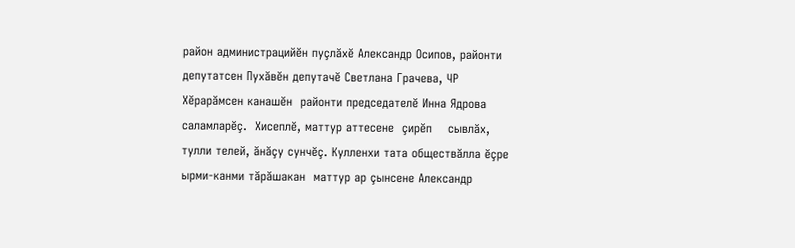район администрацийĕн пуçлăхĕ Александр Осипов, районти депутатсен Пухăвĕн депутачĕ Светлана Грачева, ЧР Хĕрарăмсен канашĕн  районти председателĕ Инна Ядрова саламларĕç.  Хисеплĕ, маттур аттесене  çирĕп    сывлăх, тулли телей, ăнăçу сунчĕç. Кулленхи тата обществăлла ĕçре ырми-канми тăрăшакан  маттур ар çынсене Александр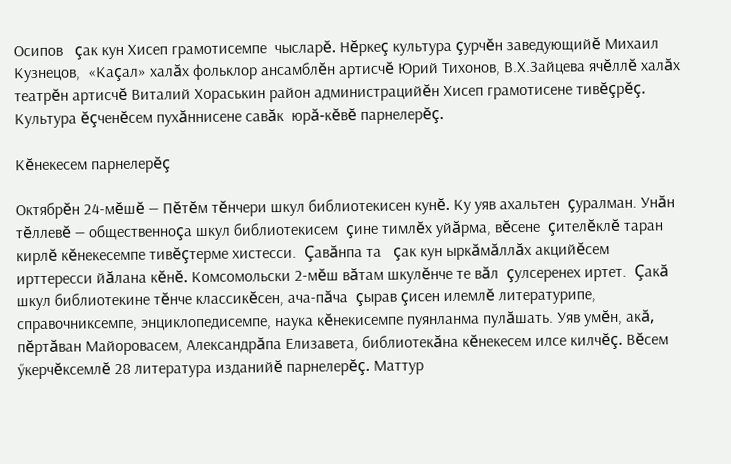Осипов   çак кун Хисеп грамотисемпе  чысларĕ. Нĕркеç культура çурчĕн заведующийĕ Михаил Кузнецов,  «Каçал» халăх фольклор ансамблĕн артисчĕ Юрий Тихонов, В.Х.Зайцева ячĕллĕ халăх театрĕн артисчĕ Виталий Хораськин район администрацийĕн Хисеп грамотисене тивĕçрĕç. Культура ĕçченĕсем пухăннисене савăк  юрă-кĕвĕ парнелерĕç.

Кĕнекесем парнелерĕç

Октябрĕн 24-мĕшĕ — Пĕтĕм тĕнчери шкул библиотекисен кунĕ. Ку уяв ахальтен  çуралман. Унăн тĕллевĕ — общественноçа шкул библиотекисем  çине тимлĕх уйăрма, вĕсене  çителĕклĕ таран кирлĕ кĕнекесемпе тивĕçтерме хистесси.  Çавăнпа та   çак кун ыркăмăллăх акцийĕсем ирттересси йăлана кĕнĕ. Комсомольски 2-мĕш вăтам шкулĕнче те вăл  çулсеренех иртет.  Çакă шкул библиотекине тĕнче классикĕсен, ача-пăча  çырав çисен илемлĕ литературипе, справочниксемпе, энциклопедисемпе, наука кĕнекисемпе пуянланма пулăшать. Уяв умĕн, акă, пĕртăван Майоровасем, Александрăпа Елизавета, библиотекăна кĕнекесем илсе килчĕç. Вĕсем ӳкерчĕксемлĕ 28 литература изданийĕ парнелерĕç. Маттур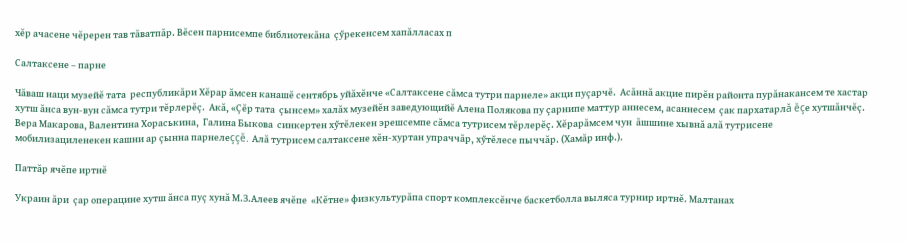хĕр ачасене чĕререн тав тăватпăр. Вĕсен парнисемпе библиотекăна  çӳрекенсем хапăлласах п

Салтаксене – парне

Чăваш наци музейĕ тата  республикăри Хĕрар ăмсен канашĕ сентябрь уйăхĕнче «Салтаксене сăмса тутри парнеле» акци пуçарчĕ.  Асăннă акцие пирĕн районта пурăнакансем те хастар хутш ăнса вун-вун сăмса тутри тĕрлерĕç.  Акă, «Çĕр тата  çынсем» халăх музейĕн заведующийĕ Алена Полякова пу çарнипе маттур аннесем, асаннесем  çак пархатарлă ĕçе хутшăнчĕç. Вера Макарова, Валентина Хораськина,  Галина Быкова  синкертен хӳтĕлекен эрешсемпе сăмса тутрисем тĕрлерĕç. Хĕрарăмсем чун  ăшшине хывнă алă тутрисене мобилизациленекен кашни ар çынна парнелеççĕ. Алă тутрисем салтаксене хĕн-хуртан упраччăр, хӳтĕлесе пыччăр. (Хамăр инф.).

Паттăр ячĕпе иртнĕ

Украин ăри  çар операцине хутш ăнса пуç хунă М.З.Алеев ячĕпе  «Кĕтне» физкультурăпа спорт комплексĕнче баскетболла выляса турнир иртнĕ. Малтанах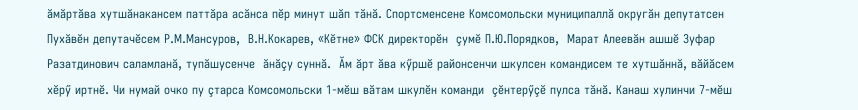ăмăртăва хутшăнакансем паттăра асăнса пĕр минут шăп тăнă. Спортсменсене Комсомольски муниципаллă округăн депутатсен Пухăвĕн депутачĕсем Р.М.Мансуров,  В.Н.Кокарев, «Кĕтне» ФСК директорĕн  çумĕ П.Ю.Порядков,  Марат Алеевăн ашшĕ Зуфар Разатдинович саламланă, тупăшусенче  ăнăçу суннă.  Ăм ăрт ăва кӳршĕ районсенчи шкулсен командисем те хутшăннă, вăйăсем хĕрӳ иртнĕ. Чи нумай очко пу çтарса Комсомольски 1-мĕш вăтам шкулĕн команди  çĕнтерӳçĕ пулса тăнă. Канаш хулинчи 7-мĕш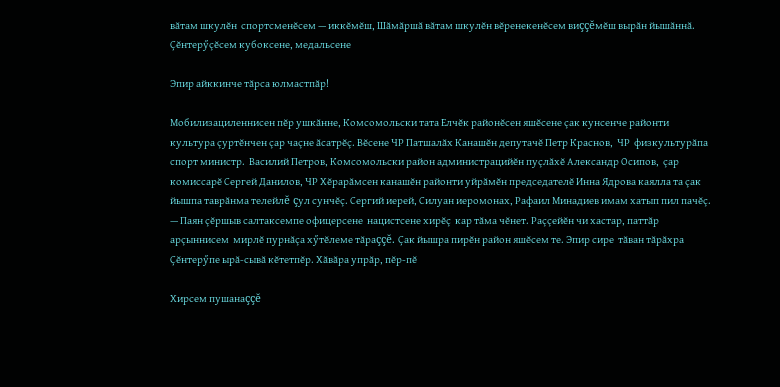вăтам шкулĕн  спортсменĕсем — иккĕмĕш, Шăмăршă вăтам шкулĕн вĕренекенĕсем виççĕмĕш вырăн йышăннă.  Çĕнтерӳçĕсем кубоксене, медальсене

Эпир айккинче тăрса юлмастпăр!

Мобилизациленнисен пĕр ушкăнне, Комсомольски тата Елчĕк районĕсен яшĕсене çак кунсенче районти культура çуртĕнчен çар чаçне ăсатрĕç. Вĕсене ЧР Патшалăх Канашĕн депутачĕ Петр Краснов,  ЧР  физкультурăпа спорт министр.  Василий Петров, Комсомольски район администрацийĕн пуçлăхĕ Александр Осипов,  çар комиссарĕ Сергей Данилов, ЧР Хĕрарăмсен канашĕн районти уйрăмĕн председателĕ Инна Ядрова каялла та çак йышпа таврăнма телейлĕ çул сунчĕç. Сергий иерей, Силуан иеромонах, Рафаил Минадиев имам хатып пил пачĕç. — Паян çĕршыв салтаксемпе офицерсене  нацистсене хирĕç  кар тăма чĕнет. Раççейĕн чи хастар, паттăр арçыннисем  мирлĕ пурнăçа хӳтĕлеме тăраççĕ. Çак йышра пирĕн район яшĕсем те. Эпир сире  тăван тăрăхра Çĕнтерӳпе ырă-сывă кĕтетпĕр. Хăвăра упрăр, пĕр-пĕ

Хирсем пушанаççĕ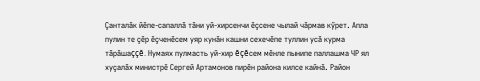Çанталăк йĕпе-сапаллă тăни уй-хирсенчи ĕçсене чылай чăрмав кӳрет. Апла пулин те çĕр ĕçченĕсем уяр кунăн кашни сехечĕпе туллин усă курма тăрăшаççĕ. Нумаях пулмасть уй-хир ĕçĕсем мĕнле пынипе паллашма ЧР ял хуçалăх министрĕ Сергей Артамонов пирĕн района килсе кайнă. Район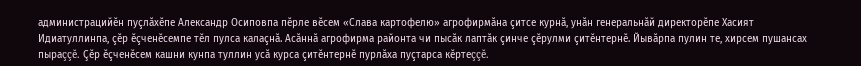администрацийĕн пуçлăхĕпе Александр Осиповпа пĕрле вĕсем «Слава картофелю» агрофирмăна çитсе курнă, унăн генеральнăй директорĕпе Хасият Идиатуллинпа, çĕр ĕçченĕсемпе тĕл пулса калаçнă. Асăннă агрофирма районта чи пысăк лаптăк çинче çĕрулми çитĕнтернĕ. Йывăрпа пулин те, хирсем пушансах пыраççĕ. Çĕр ĕçченĕсем кашни кунпа туллин усă курса çитĕнтернĕ пурлăха пуçтарса кĕртеççĕ.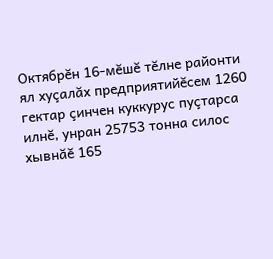Октябрĕн 16-мĕшĕ тĕлне районти ял хуçалăх предприятийĕсем 1260 гектар çинчен куккурус пуçтарса илнĕ, унран 25753 тонна силос хывнăĕ 165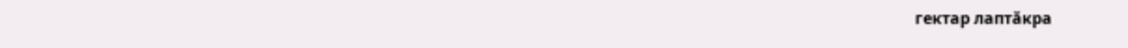гектар лаптăкра